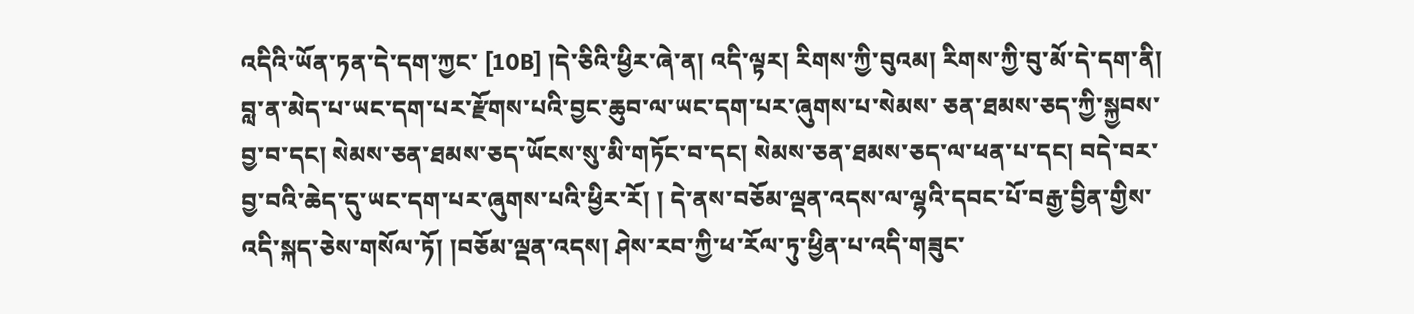འདིའི་ཡོན་ཏན་དེ་དག་ཀྱང་ [10B] །དེ་ཅིའི་ཕྱིར་ཞེ་ན། འདི་ལྟར། རིགས་ཀྱི་བུའམ། རིགས་ཀྱི་བུ་མོ་དེ་དག་ནི། བླ་ན་མེད་པ་ཡང་དག་པར་རྫོགས་པའི་བྱང་ཆུབ་ལ་ཡང་དག་པར་ཞུགས་པ་སེམས་ ཅན་ཐམས་ཅད་ཀྱི་སྐྱབས་བྱ་བ་དང། སེམས་ཅན་ཐམས་ཅད་ཡོངས་སུ་མི་གཏོང་བ་དང། སེམས་ཅན་ཐམས་ཅད་ལ་ཕན་པ་དང། བདེ་བར་བྱ་བའི་ཆེད་དུ་ཡང་དག་པར་ཞུགས་པའི་ཕྱིར་རོ། ། དེ་ནས་བཅོམ་ལྡན་འདས་ལ་ལྷའི་དབང་པོ་བརྒྱ་བྱིན་གྱིས་འདི་སྐད་ཅེས་གསོལ་ཏོ། །བཅོམ་ལྡན་འདས། ཤེས་རབ་ཀྱི་ཕ་རོལ་ཏུ་ཕྱིན་པ་འདི་གཟུང་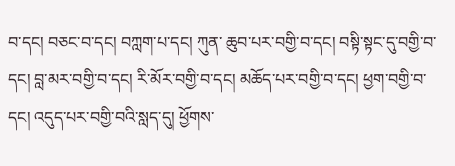བ་དང། བཅང་བ་དང། བཀླག་པ་དང། ཀུན་ ཆུབ་པར་བགྱི་བ་དང། བསྟི་སྟང་དུ་བགྱི་བ་དང། བླ་མར་བགྱི་བ་དང། རི་མོར་བགྱི་བ་དང། མཆོད་པར་བགྱི་བ་དང། ཕྱག་བགྱི་བ་དང། འདུད་པར་བགྱི་བའི་སླད་དུ། ཕྱོགས་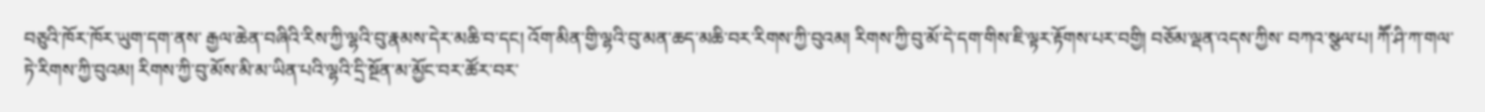བཅུའི་ཁོར་ཁོར་ཡུག་དག་ནས་ རྒྱལ་ཆེན་བཞིའི་རིས་ཀྱི་ལྷའི་བུ་རྣམས་དེར་མཆི་བ་དང། འོག་མིན་གྱི་ལྷའི་བུ་མན་ཆད་མཆི་བར་རིགས་ཀྱི་བུའམ། རིགས་ཀྱི་བུ་མོ་དེ་དག་གིས་ཇི་ལྟར་རྟོགས་པར་བགྱི། བཅོམ་ལྡན་འདས་ཀྱིས་ བཀའ་སྩལ་པ། ཀཽ་ཤི་ཀ་གལ་ཏེ་རིགས་ཀྱི་བུའམ། རིགས་ཀྱི་བུ་མོས་མི་མ་ཡིན་པའི་ལྷའི་དྲི་སྔོན་མ་མྱོང་བར་ཚོར་བར་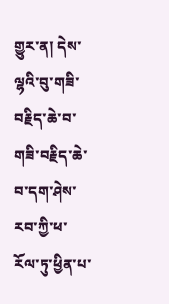གྱུར་ན། དེས་ལྷའི་བུ་གཟི་བརྗིད་ཆེ་བ་གཟི་བརྗིད་ཆེ་བ་དག་ཤེས་རབ་ཀྱི་ཕ་ རོལ་ཏུ་ཕྱིན་པ་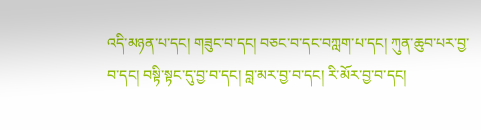འདི་མཉན་པ་དང། གཟུང་བ་དང། བཅང་བ་དང་བཀླག་པ་དང། ཀུན་ཆུབ་པར་བྱ་བ་དང། བསྟི་སྟང་དུ་བྱ་བ་དང། བླ་མར་བྱ་བ་དང། རི་མོར་བྱ་བ་དང།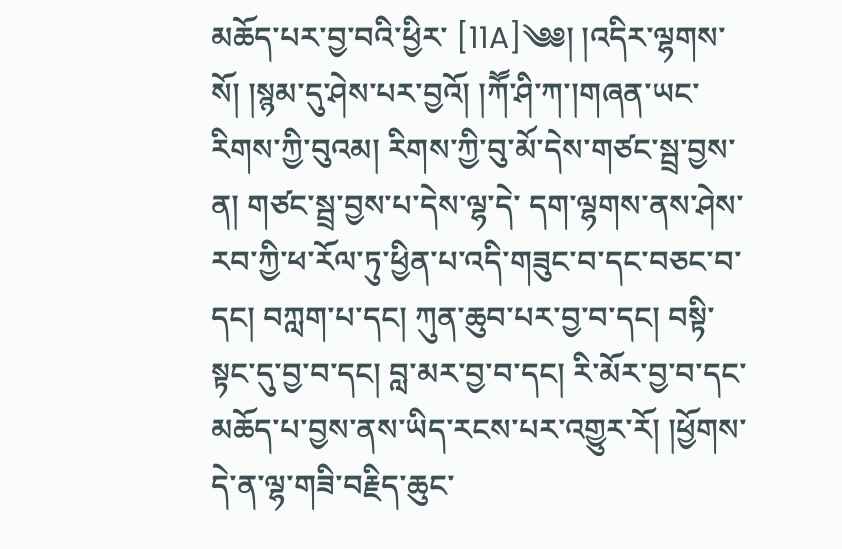མཆོད་པར་བྱ་བའི་ཕྱིར་ [11A]༄༅། །འདིར་ལྷགས་སོ། །སྙམ་དུ་ཤེས་པར་བྱའོ། །ཀཽ་ཤི་ཀ་།གཞན་ཡང་རིགས་ཀྱི་བུའམ། རིགས་ཀྱི་བུ་མོ་དེས་གཙང་སྦྲ་བྱས་ན། གཙང་སྦྲ་བྱས་པ་དེས་ལྷ་དེ་ དག་ལྷགས་ནས་ཤེས་རབ་ཀྱི་ཕ་རོལ་ཏུ་ཕྱིན་པ་འདི་གཟུང་བ་དང་བཅང་བ་དང། བཀླག་པ་དང། ཀུན་ཆུབ་པར་བྱ་བ་དང། བསྟི་སྟང་དུ་བྱ་བ་དང། བླ་མར་བྱ་བ་དང། རི་མོར་བྱ་བ་དང་ མཆོད་པ་བྱས་ནས་ཡིད་རངས་པར་འགྱུར་རོ། །ཕྱོགས་དེ་ན་ལྷ་གཟི་བརྗིད་ཆུང་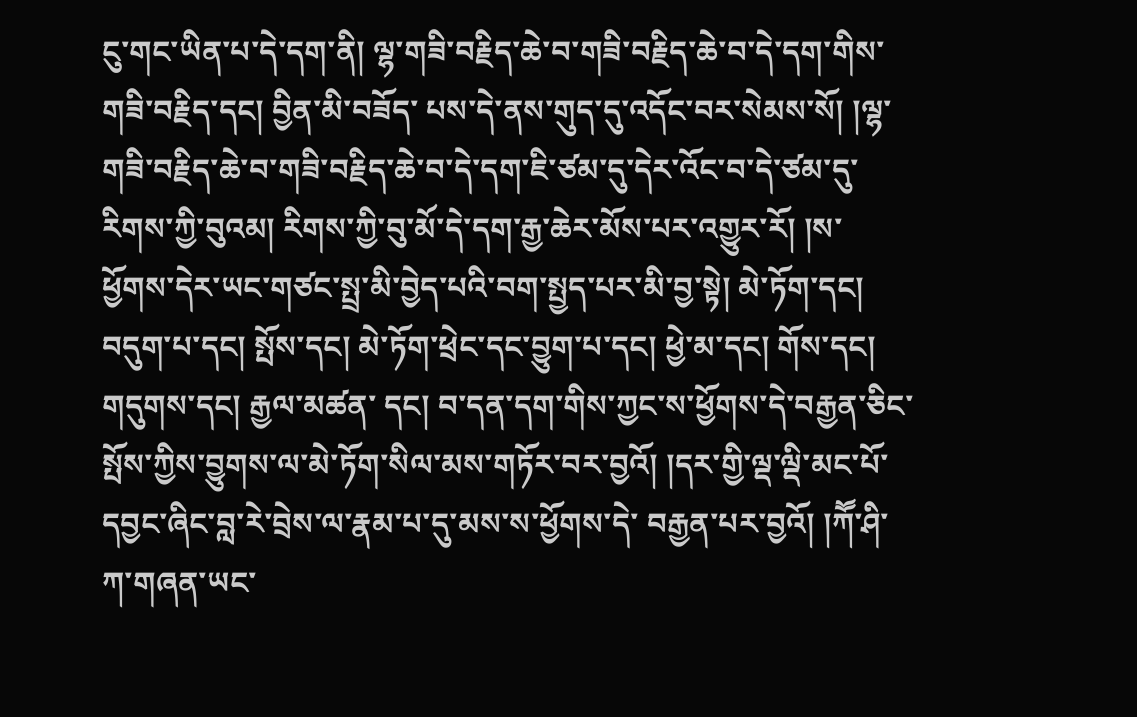ངུ་གང་ཡིན་པ་དེ་དག་ནི། ལྷ་གཟི་བརྗིད་ཆེ་བ་གཟི་བརྗིད་ཆེ་བ་དེ་དག་གིས་གཟི་བརྗིད་དང། བྱིན་མི་བཟོད་ པས་དེ་ནས་གུད་དུ་འདོང་བར་སེམས་སོ། །ལྷ་གཟི་བརྗིད་ཆེ་བ་གཟི་བརྗིད་ཆེ་བ་དེ་དག་ཇི་ཙམ་དུ་དེར་འོང་བ་དེ་ཙམ་དུ་རིགས་ཀྱི་བུའམ། རིགས་ཀྱི་བུ་མོ་དེ་དག་རྒྱ་ཆེར་མོས་པར་འགྱུར་རོ། །ས་ ཕྱོགས་དེར་ཡང་གཙང་སྤྲ་མི་བྱེད་པའི་བག་སྤྱད་པར་མི་བྱ་སྟེ། མེ་ཏོག་དང། བདུག་པ་དང། སྤོས་དང། མེ་ཏོག་ཕྲེང་དང་བྱུག་པ་དང། ཕྱེ་མ་དང། གོས་དང། གདུགས་དང། རྒྱལ་མཚན་ དང། བ་དན་དག་གིས་ཀྱང་ས་ཕྱོགས་དེ་བརྒྱན་ཅིང་སྤོས་ཀྱིས་བྱུགས་ལ་མེ་ཏོག་སིལ་མས་གཏོར་བར་བྱའོ། །དར་གྱི་ལྡ་ལྡི་མང་པོ་དབྱང་ཞིང་བླ་རེ་བྲེས་ལ་རྣམ་པ་དུ་མས་ས་ཕྱོགས་དེ་ བརྒྱན་པར་བྱའོ། །ཀཽ་ཤི་ཀ་གཞན་ཡང་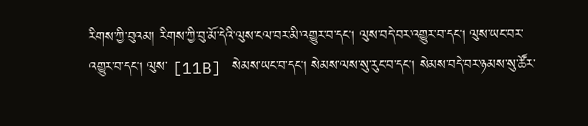རིགས་ཀྱི་བུའམ། རིགས་ཀྱི་བུ་མོ་དེའི་ལུས་ངལ་བར་མི་འགྱུར་བ་དང། ལུས་བདེ་བར་འགྱུར་བ་དང། ལུས་ཡང་བར་འགྱུར་བ་དང། ལུས་ [11B] སེམས་ཡང་བ་དང། སེམས་ལས་སུ་རུང་བ་དང། སེམས་བདེ་བར་ཉམས་སུ་ཚོར་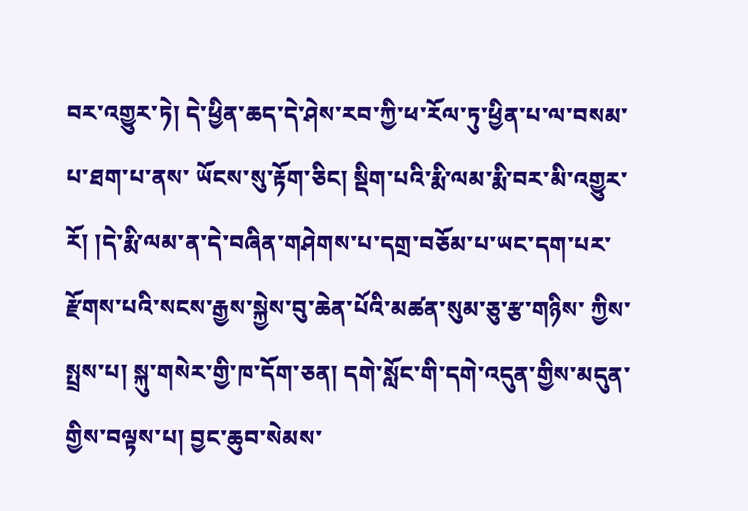བར་འགྱུར་ཏེ། དེ་ཕྱིན་ཆད་དེ་ཤེས་རབ་ཀྱི་ཕ་རོལ་ཏུ་ཕྱིན་པ་ལ་བསམ་པ་ཐག་པ་ནས་ ཡོངས་སུ་རྟོག་ཅིང། སྡིག་པའི་རྨི་ལམ་རྨི་བར་མི་འགྱུར་རོ། །དེ་རྨི་ལམ་ན་དེ་བཞིན་གཤེགས་པ་དགྲ་བཅོམ་པ་ཡང་དག་པར་རྫོགས་པའི་སངས་རྒྱས་སྐྱེས་བུ་ཆེན་པོའི་མཚན་སུམ་ཅུ་རྩ་གཉིས་ ཀྱིས་སྤྲས་པ། སྐུ་གསེར་གྱི་ཁ་དོག་ཅན། དགེ་སློང་གི་དགེ་འདུན་གྱིས་མདུན་གྱིས་བལྟས་པ། བྱང་ཆུབ་སེམས་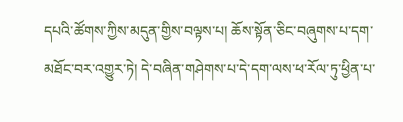དཔའི་ཚོགས་ཀྱིས་མདུན་གྱིས་བལྟས་པ། ཆོས་སྟོན་ཅིང་བཞུགས་པ་དག་ མཐོང་བར་འགྱུར་ཏེ། དེ་བཞིན་གཤེགས་པ་དེ་དག་ལས་ཕ་རོལ་ཏུ་ཕྱིན་པ་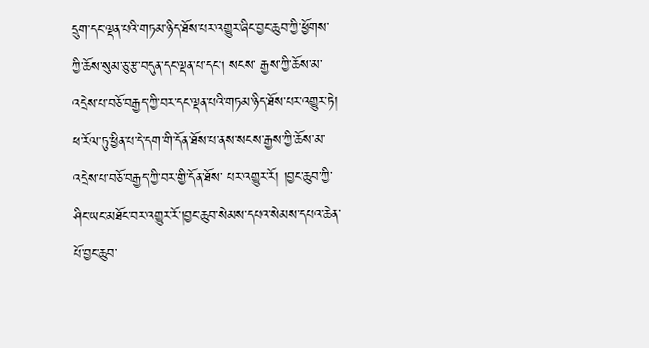དྲུག་དང་ལྡན་པའི་གཏམ་ཉིད་ཐོས་པར་འགྱུར་ཞིང་བྱང་ཆུབ་ཀྱི་ཕྱོགས་ཀྱི་ཆོས་སུམ་ཅུ་རྩ་བདུན་དང་ལྡན་པ་དང། སངས་ རྒྱས་ཀྱི་ཆོས་མ་འདྲེས་པ་བཅོ་བརྒྱད་ཀྱི་བར་དང་ལྡན་པའི་གཏམ་ཉིད་ཐོས་པར་འགྱུར་ཏེ། ཕ་རོལ་ཏུ་ཕྱིན་པ་དེ་དག་གི་དོན་ཐོས་པ་ནས་སངས་རྒྱས་ཀྱི་ཆོས་མ་འདྲེས་པ་བཅོ་བརྒྱད་ཀྱི་བར་གྱི་དོན་ཐོས་ པར་འགྱུར་རོ། །བྱང་ཆུབ་ཀྱི་ཤིང་ཡང་མཐོང་བར་འགྱུར་རོ་།བྱང་ཆུབ་སེམས་དཔའ་སེམས་དཔའ་ཆེན་པོ་བྱང་ཆུབ་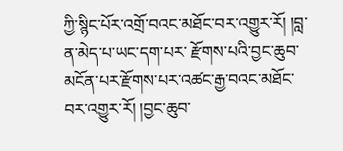ཀྱི་སྙིང་པོར་འགྲོ་བའང་མཐོང་བར་འགྱུར་རོ། །བླ་ན་མེད་པ་ཡང་དག་པར་ རྫོགས་པའི་བྱང་ཆུབ་མངོན་པར་རྫོགས་པར་འཚང་རྒྱ་བའང་མཐོང་བར་འགྱུར་རོ། །བྱང་ཆུབ་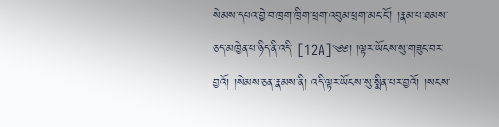སེམས་དཔའ་བྱེ་བ་ཁྲག་ཁྲིག་ཕྲག་འབུམ་ཕྲག་མང་ངོ། །རྣམ་པ་ཐམས་ཅད་མཁྱེན་པ་ཉིད་ནི་འདི་ [12A]༄༅། །ལྟར་ཡོངས་སུ་གཟུང་བར་བྱའོ། །སེམས་ཅན་རྣམས་ནི། འདི་ལྟར་ཡོངས་སུ་སྨིན་པར་བྱའོ། །སངས་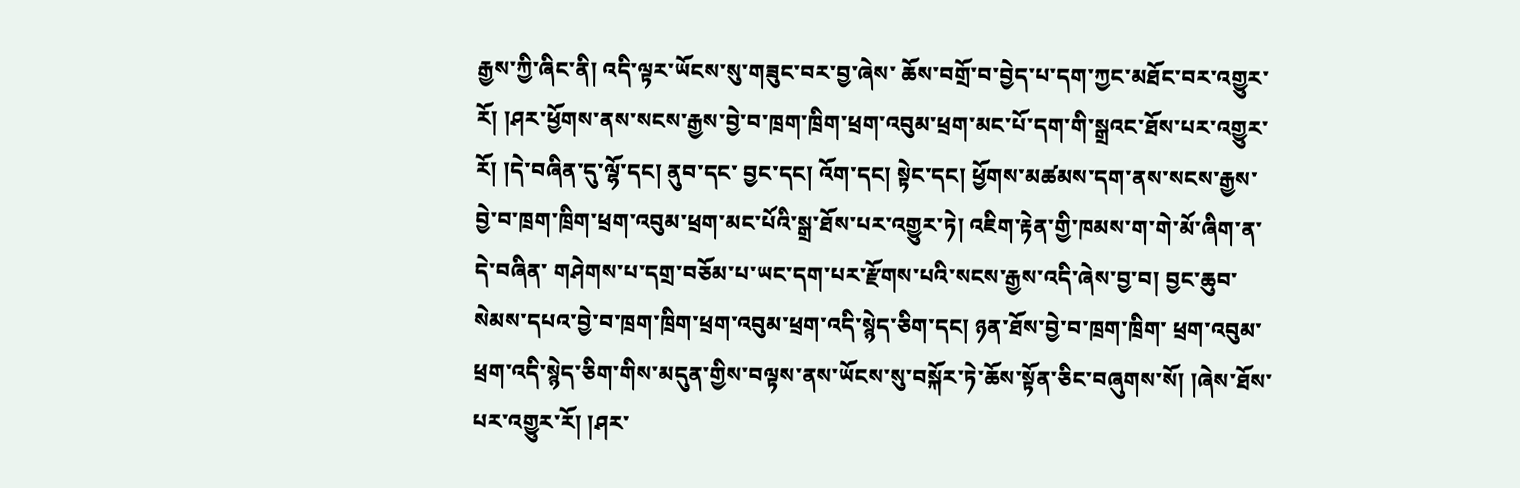རྒྱས་ཀྱི་ཞིང་ནི། འདི་ལྟར་ཡོངས་སུ་གཟུང་བར་བྱ་ཞེས་ ཆོས་བགྲོ་བ་བྱེད་པ་དག་ཀྱང་མཐོང་བར་འགྱུར་རོ། །ཤར་ཕྱོགས་ནས་སངས་རྒྱས་བྱེ་བ་ཁྲག་ཁྲིག་ཕྲག་འབུམ་ཕྲག་མང་པོ་དག་གི་སྒྲའང་ཐོས་པར་འགྱུར་རོ། །དེ་བཞིན་དུ་ལྷོ་དང། ནུབ་དང་ བྱང་དང། འོག་དང། སྟེང་དང། ཕྱོགས་མཚམས་དག་ནས་སངས་རྒྱས་བྱེ་བ་ཁྲག་ཁྲིག་ཕྲག་འབུམ་ཕྲག་མང་པོའི་སྒྲ་ཐོས་པར་འགྱུར་ཏེ། འཇིག་རྟེན་གྱི་ཁམས་ག་གེ་མོ་ཞིག་ན་དེ་བཞིན་ གཤེགས་པ་དགྲ་བཅོམ་པ་ཡང་དག་པར་རྫོགས་པའི་སངས་རྒྱས་འདི་ཞེས་བྱ་བ། བྱང་ཆུབ་སེམས་དཔའ་བྱེ་བ་ཁྲག་ཁྲིག་ཕྲག་འབུམ་ཕྲག་འདི་སྙེད་ཅིག་དང། ཉན་ཐོས་བྱེ་བ་ཁྲག་ཁྲིག་ ཕྲག་འབུམ་ཕྲག་འདི་སྙེད་ཅིག་གིས་མདུན་གྱིས་བལྟས་ནས་ཡོངས་སུ་བསྐོར་ཏེ་ཆོས་སྟོན་ཅིང་བཞུགས་སོ། །ཞེས་ཐོས་པར་འགྱུར་རོ། །ཤར་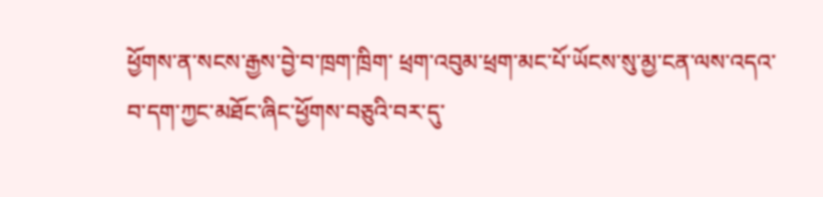ཕྱོགས་ན་སངས་རྒྱས་བྱེ་བ་ཁྲག་ཁྲིག་ ཕྲག་འབུམ་ཕྲག་མང་པོ་ཡོངས་སུ་མྱ་ངན་ལས་འདའ་བ་དག་ཀྱང་མཐོང་ཞིང་ཕྱོགས་བཅུའི་བར་དུ་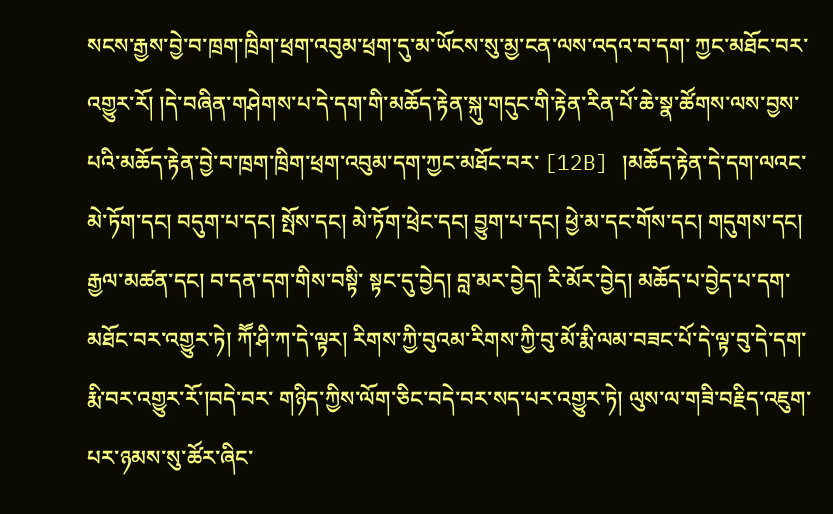སངས་རྒྱས་བྱེ་བ་ཁྲག་ཁྲིག་ཕྲག་འབུམ་ཕྲག་དུ་མ་ཡོངས་སུ་མྱ་ངན་ལས་འདའ་བ་དག་ ཀྱང་མཐོང་བར་འགྱུར་རོ། །དེ་བཞིན་གཤེགས་པ་དེ་དག་གི་མཆོད་རྟེན་སྐུ་གདུང་གི་རྟེན་རིན་པོ་ཆེ་སྣ་ཚོགས་ལས་བྱས་པའི་མཆོད་རྟེན་བྱེ་བ་ཁྲག་ཁྲིག་ཕྲག་འབུམ་དག་ཀྱང་མཐོང་བར་ [12B] །མཆོད་རྟེན་དེ་དག་ལའང་མེ་ཏོག་དང། བདུག་པ་དང། སྤོས་དང། མེ་ཏོག་ཕྲེང་དང། བྱུག་པ་དང། ཕྱེ་མ་དང་གོས་དང། གདུགས་དང། རྒྱལ་མཚན་དང། བ་དན་དག་གིས་བསྟི་ སྟང་དུ་བྱེད། བླ་མར་བྱེད། རི་མོར་བྱེད། མཆོད་པ་བྱེད་པ་དག་མཐོང་བར་འགྱུར་ཏེ། ཀཽ་ཤི་ཀ་དེ་ལྟར། རིགས་ཀྱི་བུའམ་རིགས་ཀྱི་བུ་མོ་རྨི་ལམ་བཟང་པོ་དེ་ལྟ་བུ་དེ་དག་རྨི་བར་འགྱུར་རོ་།བདེ་བར་ གཉིད་ཀྱིས་ལོག་ཅིང་བདེ་བར་སད་པར་འགྱུར་ཏེ། ལུས་ལ་གཟི་བརྗིད་འཇུག་པར་ཉམས་སུ་ཚོར་ཞིང་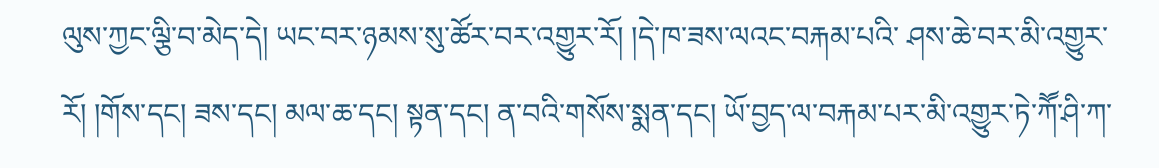ལུས་ཀྱང་ལྕི་བ་མེད་དེ། ཡང་བར་ཉམས་སུ་ཚོར་བར་འགྱུར་རོ། །དེ་ཁ་ཟས་ལའང་བརྐམ་པའི་ ཤས་ཆེ་བར་མི་འགྱུར་རོ། །གོས་དང། ཟས་དང། མལ་ཆ་དང། སྟན་དང། ན་བའི་གསོས་སྨན་དང། ཡོ་བྱད་ལ་བརྐམ་པར་མི་འགྱུར་ཏེ་ཀཽ་ཤི་ཀ་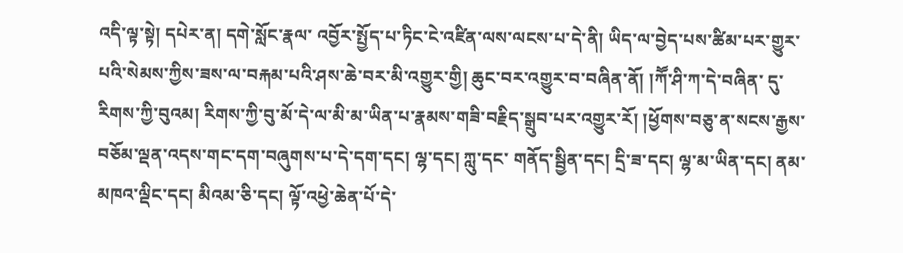འདི་ལྟ་སྟེ། དཔེར་ན། དགེ་སློང་རྣལ་ འབྱོར་སྤྱོད་པ་ཏིང་ངེ་འཛིན་ལས་ལངས་པ་དེ་ནི། ཡིད་ལ་བྱེད་པས་ཚིམ་པར་གྱུར་པའི་སེམས་ཀྱིས་ཟས་ལ་བརྐམ་པའི་ཤས་ཆེ་བར་མི་འགྱུར་གྱི། ཆུང་བར་འགྱུར་བ་བཞིན་ནོ། །ཀཽ་ཤི་ཀ་དེ་བཞིན་ དུ་རིགས་ཀྱི་བུའམ། རིགས་ཀྱི་བུ་མོ་དེ་ལ་མི་མ་ཡིན་པ་རྣམས་གཟི་བརྗིད་སྒྲུབ་པར་འགྱུར་རོ། །ཕྱོགས་བཅུ་ན་སངས་རྒྱས་བཅོམ་ལྡན་འདས་གང་དག་བཞུགས་པ་དེ་དག་དང། ལྷ་དང། ཀླུ་དང་ གནོད་སྦྱིན་དང། དྲི་ཟ་དང། ལྷ་མ་ཡིན་དང། ནམ་མཁའ་ལྡིང་དང། མིའམ་ཅི་དང། ལྟོ་འཕྱེ་ཆེན་པོ་དེ་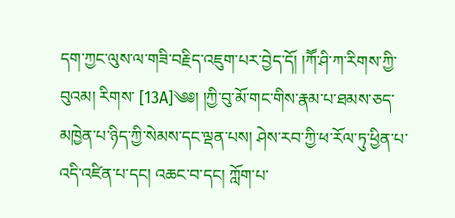དག་ཀྱང་ལུས་ལ་གཟི་བརྗིད་འཇུག་པར་བྱེད་དོ། །ཀཽ་ཤི་ཀ་རིགས་ཀྱི་བུའམ། རིགས་ [13A]༄༅། །ཀྱི་བུ་མོ་གང་གིས་རྣམ་པ་ཐམས་ཅད་མཁྱེན་པ་ཉིད་ཀྱི་སེམས་དང་ལྡན་པས། ཤེས་རབ་ཀྱི་ཕ་རོལ་ཏུ་ཕྱིན་པ་འདི་འཛིན་པ་དང། འཆང་བ་དང། ཀློག་པ་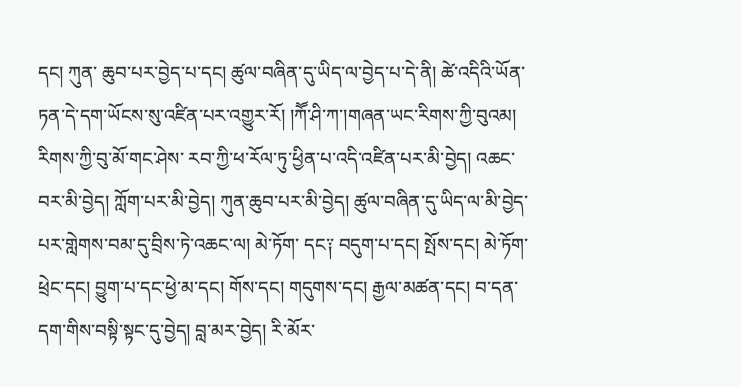དང། ཀུན་ ཆུབ་པར་བྱེད་པ་དང། ཚུལ་བཞིན་དུ་ཡིད་ལ་བྱེད་པ་དེ་ནི། ཚེ་འདིའི་ཡོན་ཏན་དེ་དག་ཡོངས་སུ་འཛིན་པར་འགྱུར་རོ། །ཀཽ་ཤི་ཀ་།གཞན་ཡང་རིགས་ཀྱི་བུའམ། རིགས་ཀྱི་བུ་མོ་གང་ཤེས་ རབ་ཀྱི་ཕ་རོལ་ཏུ་ཕྱིན་པ་འདི་འཛིན་པར་མི་བྱེད། འཆང་བར་མི་བྱེད། ཀློག་པར་མི་བྱེད། ཀུན་ཆུབ་པར་མི་བྱེད། ཚུལ་བཞིན་དུ་ཡིད་ལ་མི་བྱེད་པར་གླེགས་བམ་དུ་བྲིས་ཏེ་འཆང་ལ། མེ་ཏོག་ དང༑ བདུག་པ་དང། སྤོས་དང། མེ་ཏོག་ཕྲེང་དང། བྱུག་པ་དང་ཕྱེ་མ་དང། གོས་དང། གདུགས་དང། རྒྱལ་མཚན་དང། བ་དན་དག་གིས་བསྟི་སྟང་དུ་བྱེད། བླ་མར་བྱེད། རི་མོར་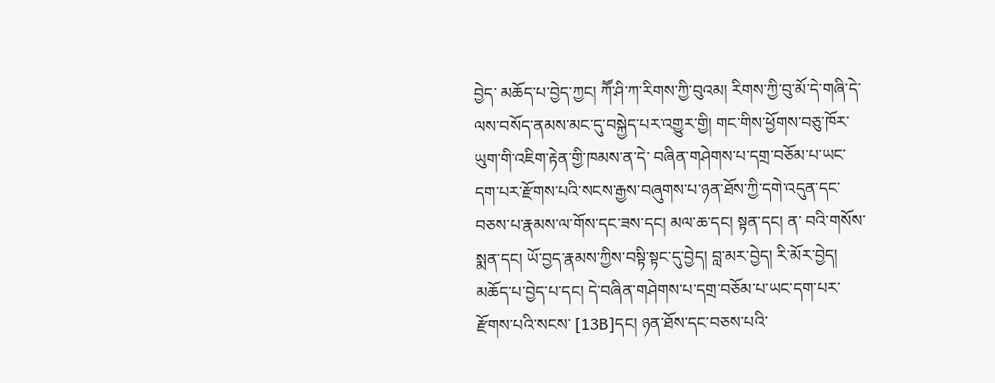བྱེད་ མཆོད་པ་བྱེད་ཀྱང། ཀཽ་ཤི་ཀ་རིགས་ཀྱི་བུའམ། རིགས་ཀྱི་བུ་མོ་དེ་གཞི་དེ་ལས་བསོད་ནམས་མང་དུ་བསྐྱེད་པར་འགྱུར་གྱི། གང་གིས་ཕྱོགས་བཅུ་ཁོར་ཡུག་གི་འཇིག་རྟེན་གྱི་ཁམས་ན་དེ་ བཞིན་གཤེགས་པ་དགྲ་བཅོམ་པ་ཡང་དག་པར་རྫོགས་པའི་སངས་རྒྱས་བཞུགས་པ་ཉན་ཐོས་ཀྱི་དགེ་འདུན་དང་བཅས་པ་རྣམས་ལ་གོས་དང་ཟས་དང། མལ་ཆ་དང། སྟན་དང། ན་ བའི་གསོས་སྨན་དང། ཡོ་བྱད་རྣམས་ཀྱིས་བསྟི་སྟང་དུ་བྱེད། བླ་མར་བྱེད། རི་མོར་བྱེད། མཆོད་པ་བྱེད་པ་དང། དེ་བཞིན་གཤེགས་པ་དགྲ་བཅོམ་པ་ཡང་དག་པར་རྫོགས་པའི་སངས་ [13B]དང། ཉན་ཐོས་དང་བཅས་པའི་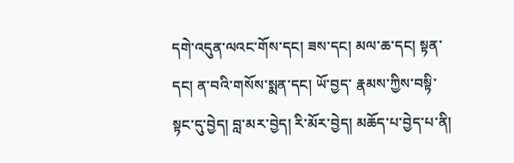དགེ་འདུན་ལའང་གོས་དང། ཟས་དང། མལ་ཆ་དང། སྟན་དང། ན་བའི་གསོས་སྨན་དང། ཡོ་བྱད་ རྣམས་ཀྱིས་བསྟི་སྟང་དུ་བྱེད། བླ་མར་བྱེད། རི་མོར་བྱེད། མཆོད་པ་བྱེད་པ་ནི།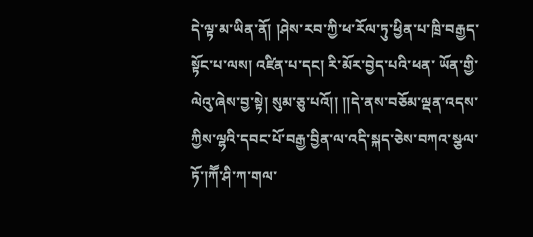དེ་ལྟ་མ་ཡིན་ནོ། །ཤེས་རབ་ཀྱི་ཕ་རོལ་ཏུ་ཕྱིན་པ་ཁྲི་བརྒྱད་སྟོང་པ་ལས། འཛིན་པ་དང། རི་མོར་བྱེད་པའི་ཕན་ ཡོན་གྱི་ལེའུ་ཞེས་བྱ་སྟེ། སུམ་ཅུ་པའོ།། །།དེ་ནས་བཅོམ་ལྡན་འདས་ཀྱིས་ལྷའི་དབང་པོ་བརྒྱ་བྱིན་ལ་འདི་སྐད་ཅེས་བཀའ་སྩལ་ཏོ་།ཀཽ་ཤི་ཀ་གལ་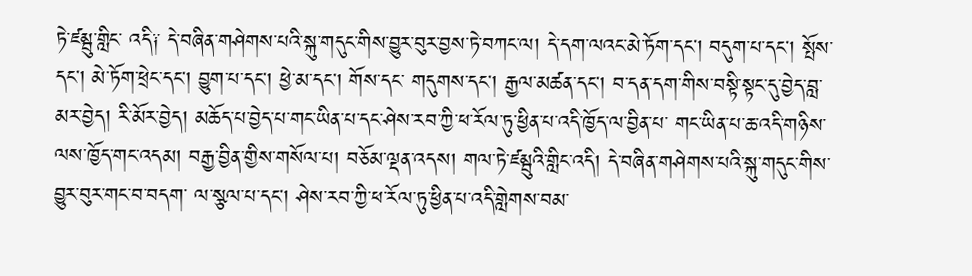ཏེ་ཛམྦུ་གླིང་ འདི༑ དེ་བཞིན་གཤེགས་པའི་སྐུ་གདུང་གིས་བྱུར་བུར་བྱས་ཏེ་བཀང་ལ། དེ་དག་ལའང་མེ་ཏོག་དང། བདུག་པ་དང། སྤོས་དང། མེ་ཏོག་ཕྲེང་དང། བྱུག་པ་དང། ཕྱེ་མ་དང། གོས་དང་ གདུགས་དང། རྒྱལ་མཚན་དང། བ་དན་དག་གིས་བསྟི་སྟང་དུ་བྱེད་བླ་མར་བྱེད། རི་མོར་བྱེད། མཆོད་པ་བྱེད་པ་གང་ཡིན་པ་དང་ཤེས་རབ་ཀྱི་ཕ་རོལ་ཏུ་ཕྱིན་པ་འདི་ཁྱོད་ལ་བྱིན་པ་ གང་ཡིན་པ་ཆ་འདི་གཉིས་ལས་ཁྱོད་གང་འདམ། བརྒྱ་བྱིན་གྱིས་གསོལ་པ། བཅོམ་ལྡན་འདས། གལ་ཏེ་ཛམྦུའི་གླིང་འདི། དེ་བཞིན་གཤེགས་པའི་སྐུ་གདུང་གིས་བྱུར་བུར་གང་བ་བདག་ ལ་སྩལ་པ་དང། ཤེས་རབ་ཀྱི་ཕ་རོལ་ཏུ་ཕྱིན་པ་འདི་གླེགས་བམ་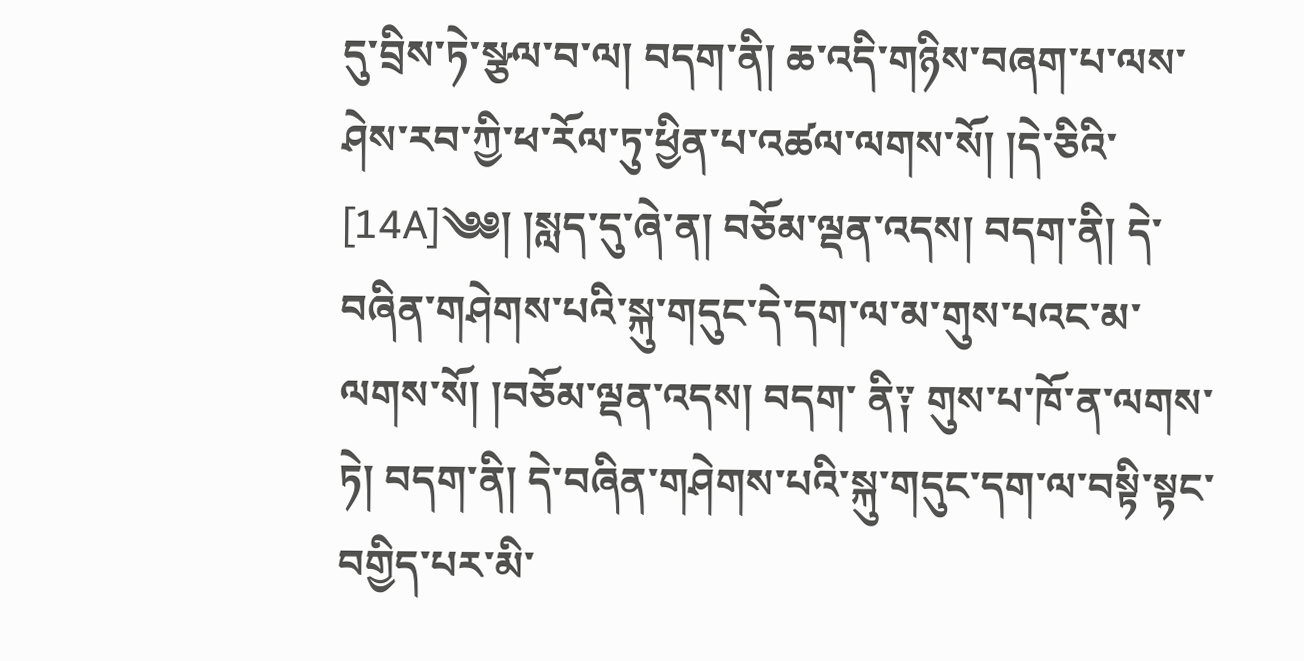དུ་བྲིས་ཏེ་སྩལ་བ་ལ། བདག་ནི། ཆ་འདི་གཉིས་བཞག་པ་ལས་ཤེས་རབ་ཀྱི་ཕ་རོལ་ཏུ་ཕྱིན་པ་འཚལ་ལགས་སོ། །དེ་ཅིའི་ [14A]༄༅། །སླད་དུ་ཞེ་ན། བཅོམ་ལྡན་འདས། བདག་ནི། དེ་བཞིན་གཤེགས་པའི་སྐུ་གདུང་དེ་དག་ལ་མ་གུས་པའང་མ་ལགས་སོ། །བཅོམ་ལྡན་འདས། བདག་ ནི༑ གུས་པ་ཁོ་ན་ལགས་ཏེ། བདག་ནི། དེ་བཞིན་གཤེགས་པའི་སྐུ་གདུང་དག་ལ་བསྟི་སྟང་བགྱིད་པར་མི་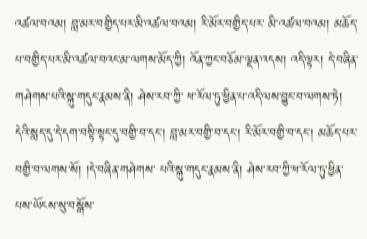འཚལ་བའམ། བླ་མར་བགྱིད་པར་མི་འཚལ་བའམ། རི་མོར་བགྱིད་པར་ མི་འཚལ་བའམ། མཆོད་པ་བགྱིད་པར་མི་འཚལ་བའང་མ་ལགས་མོད་ཀྱི། འོན་ཀྱང་བཅོམ་ལྡན་འདས། འདི་ལྟར། དེ་བཞིན་གཤེགས་པའི་སྐུ་གདུང་རྣམས་ནི། ཤེས་རབ་ཀྱི་ ཕ་རོལ་ཏུ་ཕྱིན་པ་འདི་ལས་བྱུང་བ་ལགས་ཏེ། དེའི་སླད་དུ་དེ་དག་བསྟི་སྟང་དུ་བགྱི་བ་དང། བླ་མར་བགྱི་བ་དང། རི་མོར་བགྱི་བ་དང། མཆོད་པར་བགྱི་བ་ལགས་སོ། །དེ་བཞིན་གཤེགས་ པའི་སྐུ་གདུང་རྣམས་ནི། ཤེས་རབ་ཀྱི་ཕ་རོལ་ཏུ་ཕྱིན་པས་ཡོངས་སུ་བསྒོས་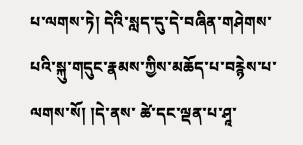པ་ལགས་ཏེ། དེའི་སླད་དུ་དེ་བཞིན་གཤེགས་པའི་སྐུ་གདུང་རྣམས་ཀྱིས་མཆོད་པ་བརྙེས་པ་ལགས་སོ། །དེ་ནས་ ཚེ་དང་ལྡན་པ་ཤཱ་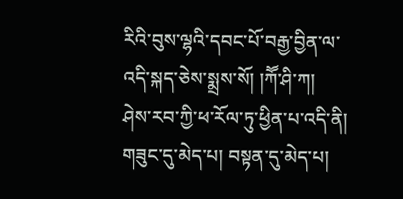རིའི་བུས་ལྷའི་དབང་པོ་བརྒྱ་བྱིན་ལ་འདི་སྐད་ཅེས་སྨྲས་སོ། །ཀཽ་ཤི་ཀ། ཤེས་རབ་ཀྱི་ཕ་རོལ་ཏུ་ཕྱིན་པ་འདི་ནི། གཟུང་དུ་མེད་པ། བསྟན་དུ་མེད་པ།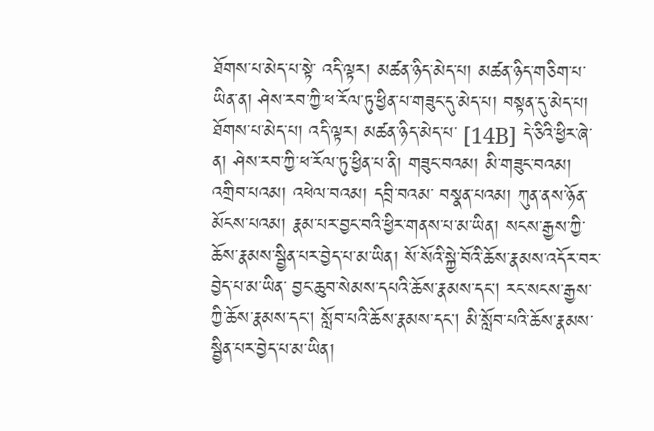ཐོགས་པ་མེད་པ་སྟེ་ འདི་ལྟར། མཚན་ཉིད་མེད་པ། མཚན་ཉིད་གཅིག་པ་ཡིན་ན། ཤེས་རབ་ཀྱི་ཕ་རོལ་ཏུ་ཕྱིན་པ་གཟུང་དུ་མེད་པ། བསྟན་དུ་མེད་པ། ཐོགས་པ་མེད་པ། འདི་ལྟར། མཚན་ཉིད་མེད་པ་ [14B] དེ་ཅིའི་ཕྱིར་ཞེ་ན། ཤེས་རབ་ཀྱི་ཕ་རོལ་ཏུ་ཕྱིན་པ་ནི། གཟུང་བའམ། མི་གཟུང་བའམ། འགྲིབ་པའམ། འཕེལ་བའམ། དབྲི་བའམ་ བསྣན་པའམ། ཀུན་ནས་ཉོན་མོངས་པའམ། རྣམ་པར་བྱང་བའི་ཕྱིར་གནས་པ་མ་ཡིན། སངས་རྒྱས་ཀྱི་ཆོས་རྣམས་སྦྱིན་པར་བྱེད་པ་མ་ཡིན། སོ་སོའི་སྐྱེ་བོའི་ཆོས་རྣམས་འདོར་བར་བྱེད་པ་མ་ཡིན་ བྱང་ཆུབ་སེམས་དཔའི་ཆོས་རྣམས་དང། རང་སངས་རྒྱས་ཀྱི་ཆོས་རྣམས་དང། སློབ་པའི་ཆོས་རྣམས་དང། མི་སློབ་པའི་ཆོས་རྣམས་སྦྱིན་པར་བྱེད་པ་མ་ཡིན།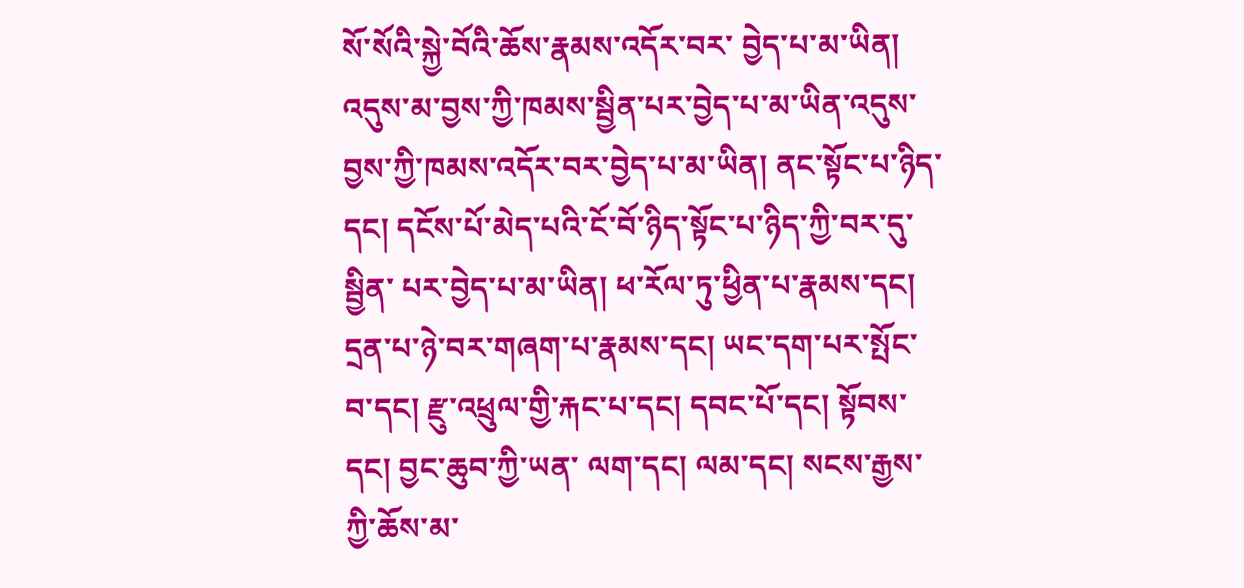སོ་སོའི་སྐྱེ་བོའི་ཆོས་རྣམས་འདོར་བར་ བྱེད་པ་མ་ཡིན། འདུས་མ་བྱས་ཀྱི་ཁམས་སྦྱིན་པར་བྱེད་པ་མ་ཡིན་འདུས་བྱས་ཀྱི་ཁམས་འདོར་བར་བྱེད་པ་མ་ཡིན། ནང་སྟོང་པ་ཉིད་དང། དངོས་པོ་མེད་པའི་ངོ་བོ་ཉིད་སྟོང་པ་ཉིད་ཀྱི་བར་དུ་སྦྱིན་ པར་བྱེད་པ་མ་ཡིན། ཕ་རོལ་ཏུ་ཕྱིན་པ་རྣམས་དང། དྲན་པ་ཉེ་བར་གཞག་པ་རྣམས་དང། ཡང་དག་པར་སྤོང་བ་དང། རྫུ་འཕྲུལ་གྱི་རྐང་པ་དང། དབང་པོ་དང། སྟོབས་དང། བྱང་ཆུབ་ཀྱི་ཡན་ ལག་དང། ལམ་དང། སངས་རྒྱས་ཀྱི་ཆོས་མ་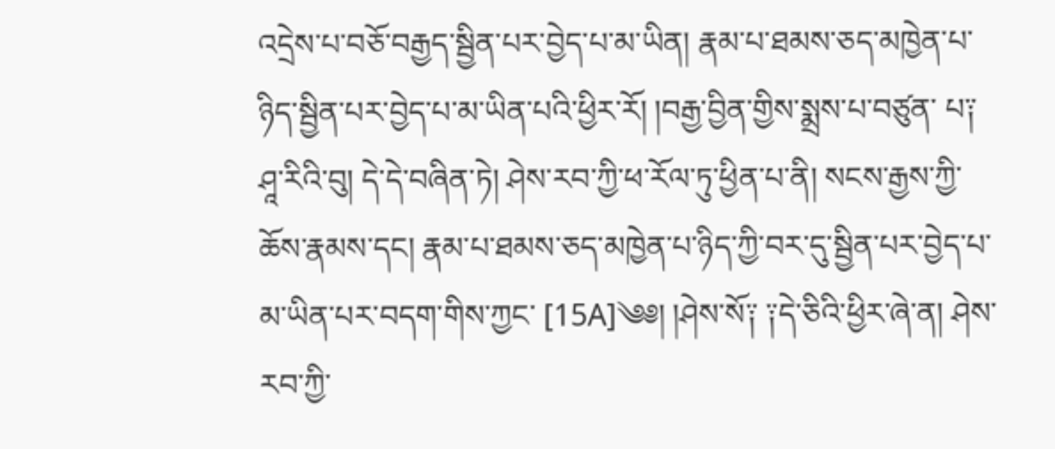འདྲེས་པ་བཅོ་བརྒྱད་སྦྱིན་པར་བྱེད་པ་མ་ཡིན། རྣམ་པ་ཐམས་ཅད་མཁྱེན་པ་ཉིད་སྦྱིན་པར་བྱེད་པ་མ་ཡིན་པའི་ཕྱིར་རོ། །བརྒྱ་བྱིན་གྱིས་སྨྲས་པ་བཙུན་ པ༑ ཤཱ་རིའི་བུ། དེ་དེ་བཞིན་ཏེ། ཤེས་རབ་ཀྱི་ཕ་རོལ་ཏུ་ཕྱིན་པ་ནི། སངས་རྒྱས་ཀྱི་ཆོས་རྣམས་དང། རྣམ་པ་ཐམས་ཅད་མཁྱེན་པ་ཉིད་ཀྱི་བར་དུ་སྦྱིན་པར་བྱེད་པ་མ་ཡིན་པར་བདག་གིས་ཀྱང་ [15A]༄༅། །ཤེས་སོ༑ ༑དེ་ཅིའི་ཕྱིར་ཞེ་ན། ཤེས་རབ་ཀྱི་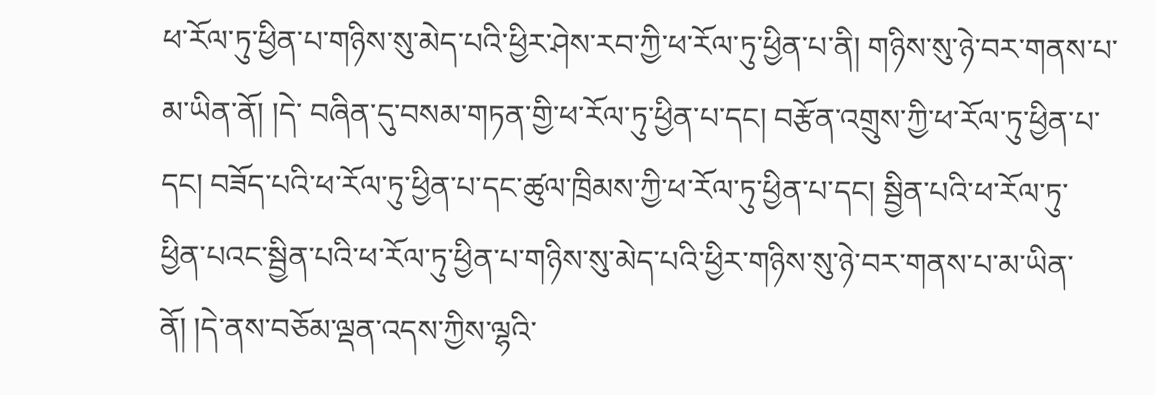ཕ་རོལ་ཏུ་ཕྱིན་པ་གཉིས་སུ་མེད་པའི་ཕྱིར་ཤེས་རབ་ཀྱི་ཕ་རོལ་ཏུ་ཕྱིན་པ་ནི། གཉིས་སུ་ཉེ་བར་གནས་པ་མ་ཡིན་ནོ། །དེ་ བཞིན་དུ་བསམ་གཏན་གྱི་ཕ་རོལ་ཏུ་ཕྱིན་པ་དང། བརྩོན་འགྲུས་ཀྱི་ཕ་རོལ་ཏུ་ཕྱིན་པ་དང། བཟོད་པའི་ཕ་རོལ་ཏུ་ཕྱིན་པ་དང་ཚུལ་ཁྲིམས་ཀྱི་ཕ་རོལ་ཏུ་ཕྱིན་པ་དང། སྦྱིན་པའི་ཕ་རོལ་ཏུ་ ཕྱིན་པའང་སྦྱིན་པའི་ཕ་རོལ་ཏུ་ཕྱིན་པ་གཉིས་སུ་མེད་པའི་ཕྱིར་གཉིས་སུ་ཉེ་བར་གནས་པ་མ་ཡིན་ནོ། །དེ་ནས་བཅོམ་ལྡན་འདས་ཀྱིས་ལྷའི་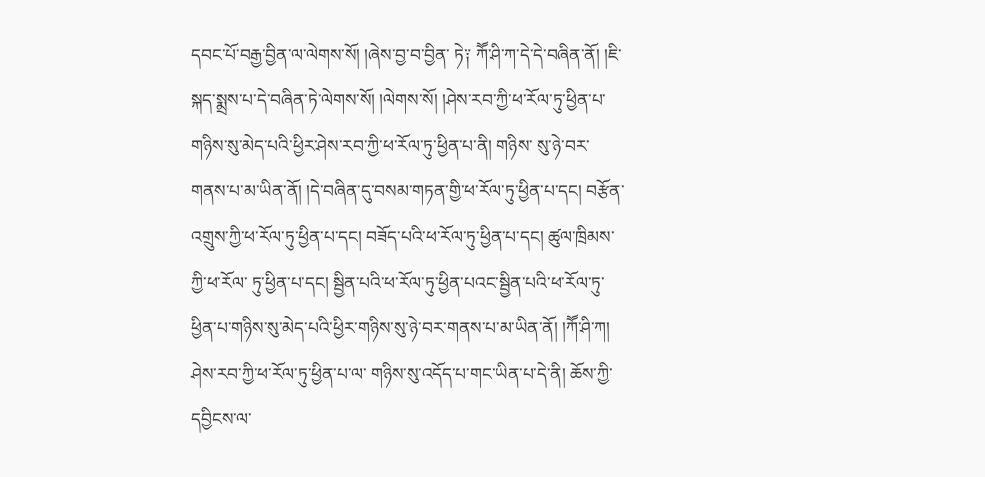དབང་པོ་བརྒྱ་བྱིན་ལ་ལེགས་སོ། །ཞེས་བྱ་བ་བྱིན་ ཏེ༑ ཀཽ་ཤི་ཀ་དེ་དེ་བཞིན་ནོ། །ཇི་སྐད་སྨྲས་པ་དེ་བཞིན་ཏེ་ལེགས་སོ། །ལེགས་སོ། །ཤེས་རབ་ཀྱི་ཕ་རོལ་ཏུ་ཕྱིན་པ་གཉིས་སུ་མེད་པའི་ཕྱིར་ཤེས་རབ་ཀྱི་ཕ་རོལ་ཏུ་ཕྱིན་པ་ནི། གཉིས་ སུ་ཉེ་བར་གནས་པ་མ་ཡིན་ནོ། །དེ་བཞིན་དུ་བསམ་གཏན་གྱི་ཕ་རོལ་ཏུ་ཕྱིན་པ་དང། བརྩོན་འགྲུས་ཀྱི་ཕ་རོལ་ཏུ་ཕྱིན་པ་དང། བཟོད་པའི་ཕ་རོལ་ཏུ་ཕྱིན་པ་དང། ཚུལ་ཁྲིམས་ཀྱི་ཕ་རོལ་ ཏུ་ཕྱིན་པ་དང། སྦྱིན་པའི་ཕ་རོལ་ཏུ་ཕྱིན་པའང་སྦྱིན་པའི་ཕ་རོལ་ཏུ་ཕྱིན་པ་གཉིས་སུ་མེད་པའི་ཕྱིར་གཉིས་སུ་ཉེ་བར་གནས་པ་མ་ཡིན་ནོ། །ཀཽ་ཤི་ཀ། ཤེས་རབ་ཀྱི་ཕ་རོལ་ཏུ་ཕྱིན་པ་ལ་ གཉིས་སུ་འདོད་པ་གང་ཡིན་པ་དེ་ནི། ཆོས་ཀྱི་དབྱིངས་ལ་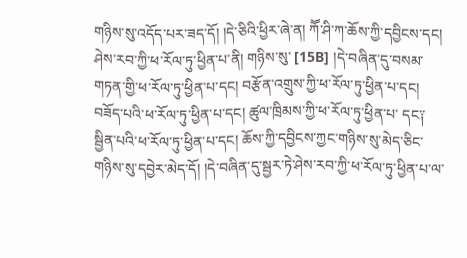གཉིས་སུ་འདོད་པར་ཟད་དོ། །དེ་ཅིའི་ཕྱིར་ཞེ་ན། ཀཽ་ཤི་ཀ་ཆོས་ཀྱི་དབྱིངས་དང། ཤེས་རབ་ཀྱི་ཕ་རོལ་ཏུ་ཕྱིན་པ་ནི། གཉིས་སུ་ [15B] །དེ་བཞིན་དུ་བསམ་གཏན་གྱི་ཕ་རོལ་ཏུ་ཕྱིན་པ་དང། བརྩོན་འགྲུས་ཀྱི་ཕ་རོལ་ཏུ་ཕྱིན་པ་དང། བཟོད་པའི་ཕ་རོལ་ཏུ་ཕྱིན་པ་དང། ཚུལ་ཁྲིམས་ཀྱི་ཕ་རོལ་ཏུ་ཕྱིན་པ་ དང༑ སྦྱིན་པའི་ཕ་རོལ་ཏུ་ཕྱིན་པ་དང། ཆོས་ཀྱི་དབྱིངས་ཀྱང་གཉིས་སུ་མེད་ཅིང་གཉིས་སུ་དབྱེར་མེད་དོ། །དེ་བཞིན་དུ་སྦྱར་ཏེ་ཤེས་རབ་ཀྱི་ཕ་རོལ་ཏུ་ཕྱིན་པ་ལ་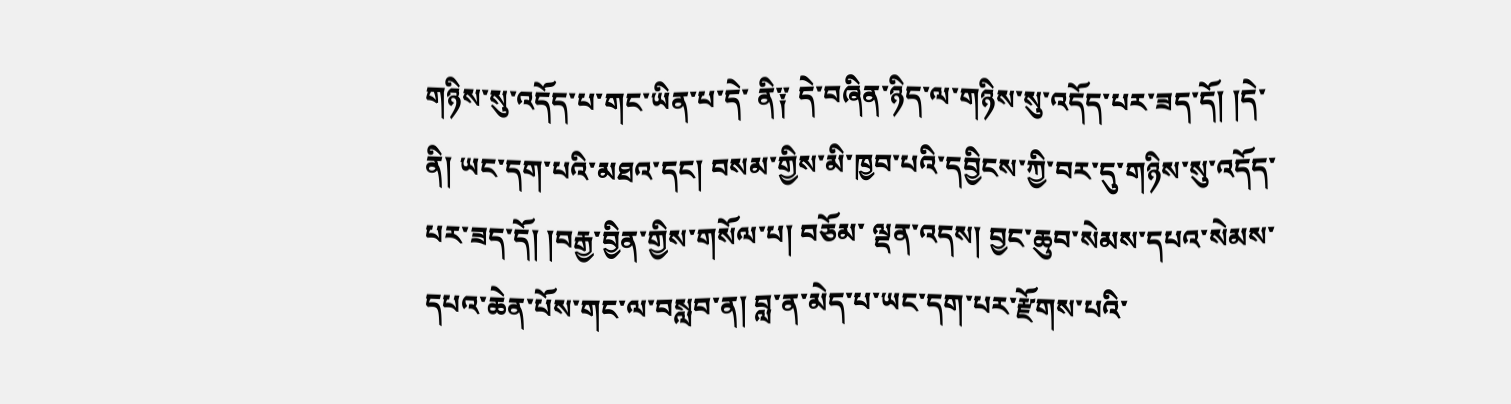གཉིས་སུ་འདོད་པ་གང་ཡིན་པ་དེ་ ནི༑ དེ་བཞིན་ཉིད་ལ་གཉིས་སུ་འདོད་པར་ཟད་དོ། །དེ་ནི། ཡང་དག་པའི་མཐའ་དང། བསམ་གྱིས་མི་ཁྱབ་པའི་དབྱིངས་ཀྱི་བར་དུ་གཉིས་སུ་འདོད་པར་ཟད་དོ། །བརྒྱ་བྱིན་གྱིས་གསོལ་པ། བཅོམ་ ལྡན་འདས། བྱང་ཆུབ་སེམས་དཔའ་སེམས་དཔའ་ཆེན་པོས་གང་ལ་བསླབ་ན། བླ་ན་མེད་པ་ཡང་དག་པར་རྫོགས་པའི་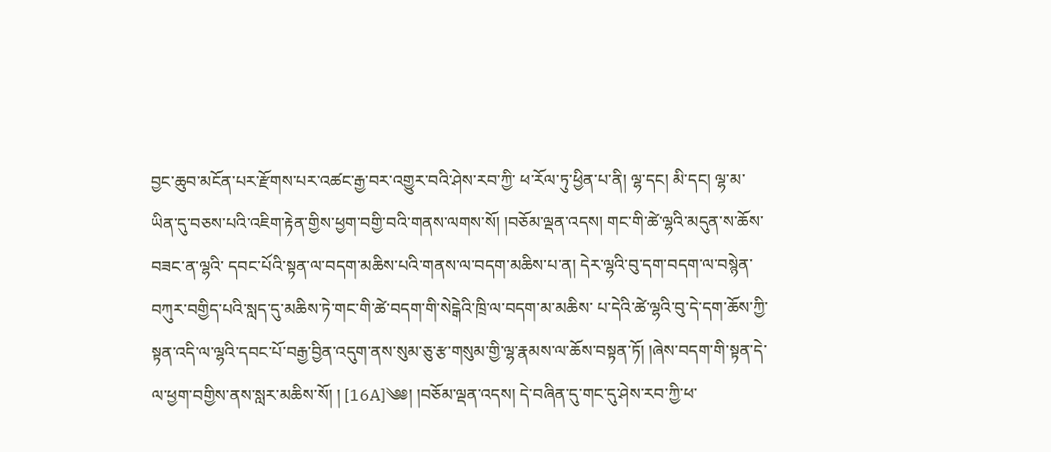བྱང་ཆུབ་མངོན་པར་རྫོགས་པར་འཚང་རྒྱ་བར་འགྱུར་བའི་ཤེས་རབ་ཀྱི་ ཕ་རོལ་ཏུ་ཕྱིན་པ་ནི། ལྷ་དང། མི་དང། ལྷ་མ་ཡིན་དུ་བཅས་པའི་འཇིག་རྟེན་གྱིས་ཕྱག་བགྱི་བའི་གནས་ལགས་སོ། །བཅོམ་ལྡན་འདས། གང་གི་ཚེ་ལྷའི་མདུན་ས་ཆོས་བཟང་ན་ལྷའི་ དབང་པོའི་སྟན་ལ་བདག་མཆིས་པའི་གནས་ལ་བདག་མཆིས་པ་ན། དེར་ལྷའི་བུ་དག་བདག་ལ་བསྙེན་བཀུར་བགྱིད་པའི་སླད་དུ་མཆིས་ཏེ་གང་གི་ཚེ་བདག་གི་སེངྒེའི་ཁྲི་ལ་བདག་མ་མཆིས་ པ་དེའི་ཚེ་ལྷའི་བུ་དེ་དག་ཆོས་ཀྱི་སྟན་འདི་ལ་ལྷའི་དབང་པོ་བརྒྱ་བྱིན་འདུག་ནས་སུམ་ཅུ་རྩ་གསུམ་གྱི་ལྷ་རྣམས་ལ་ཆོས་བསྟན་ཏོ། །ཞེས་བདག་གི་སྟན་དེ་ལ་ཕྱག་བགྱིས་ནས་སླར་མཆིས་སོ། ། [16A]༄༅། །བཅོམ་ལྡན་འདས། དེ་བཞིན་དུ་གང་དུ་ཤེས་རབ་ཀྱི་ཕ་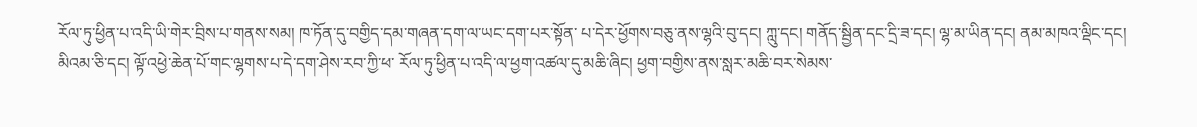རོལ་ཏུ་ཕྱིན་པ་འདི་ཡི་གེར་བྲིས་པ་གནས་སམ། ཁ་ཏོན་དུ་བགྱིད་དམ་གཞན་དག་ལ་ཡང་དག་པར་སྟོན་ པ་དེར་ཕྱོགས་བཅུ་ནས་ལྷའི་བུ་དང། ཀླུ་དང། གནོད་སྦྱིན་དང་དྲི་ཟ་དང། ལྷ་མ་ཡིན་དང། ནམ་མཁའ་ལྡིང་དང། མིའམ་ཅི་དང། ལྟོ་འཕྱེ་ཆེན་པོ་གང་ལྷགས་པ་དེ་དག་ཤེས་རབ་ཀྱི་ཕ་ རོལ་ཏུ་ཕྱིན་པ་འདི་ལ་ཕྱག་འཚལ་དུ་མཆི་ཞིང། ཕྱག་བགྱིས་ནས་སླར་མཆི་བར་སེམས་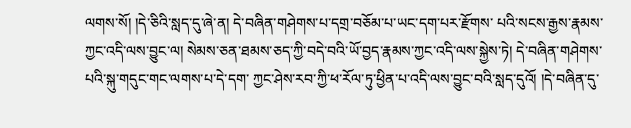ལགས་སོ། །དེ་ཅིའི་སླད་དུ་ཞེ་ན། དེ་བཞིན་གཤེགས་པ་དགྲ་བཅོམ་པ་ཡང་དག་པར་རྫོགས་ པའི་སངས་རྒྱས་རྣམས་ཀྱང་འདི་ལས་བྱུང་ལ། སེམས་ཅན་ཐམས་ཅད་ཀྱི་བདེ་བའི་ཡོ་བྱད་རྣམས་ཀྱང་འདི་ལས་སྐྱེས་ཏེ། དེ་བཞིན་གཤེགས་པའི་སྐུ་གདུང་གང་ལགས་པ་དེ་དག་ ཀྱང་ཤེས་རབ་ཀྱི་ཕ་རོལ་ཏུ་ཕྱིན་པ་འདི་ལས་བྱུང་བའི་སླད་དུའོ། །དེ་བཞིན་དུ་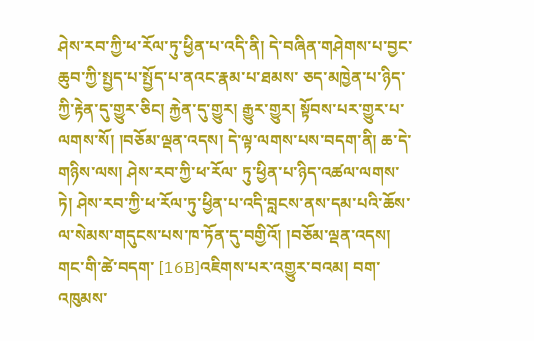ཤེས་རབ་ཀྱི་ཕ་རོལ་ཏུ་ཕྱིན་པ་འདི་ནི། དེ་བཞིན་གཤེགས་པ་བྱང་ཆུབ་ཀྱི་སྤྱད་པ་སྤྱོད་པ་ནའང་རྣམ་པ་ཐམས་ ཅད་མཁྱེན་པ་ཉིད་ཀྱི་རྟེན་དུ་གྱུར་ཅིང། རྐྱེན་དུ་གྱུར། རྒྱུར་གྱུར། སྟོབས་པར་གྱུར་པ་ལགས་སོ། །བཅོམ་ལྡན་འདས། དེ་ལྟ་ལགས་པས་བདག་ནི། ཆ་དེ་གཉིས་ལས། ཤེས་རབ་ཀྱི་ཕ་རོལ་ ཏུ་ཕྱིན་པ་ཉིད་འཚལ་ལགས་ཏེ། ཤེས་རབ་ཀྱི་ཕ་རོལ་ཏུ་ཕྱིན་པ་འདི་བླངས་ནས་དམ་པའི་ཆོས་ལ་སེམས་གདུངས་པས་ཁ་ཏོན་དུ་བགྱིའོ། །བཅོམ་ལྡན་འདས། གང་གི་ཚེ་བདག་ [16B]འཇིགས་པར་འགྱུར་བའམ། བག་འཁུམས་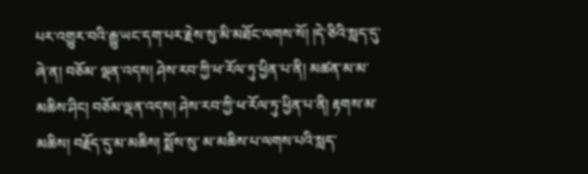པར་འགྱུར་བའི་རྒྱུ་ཡང་དག་པར་རྗེས་སུ་མི་མཐོང་ལགས་སོ། །དེ་ཅིའི་སླད་དུ་ཞེ་ན། བཅོམ་ ལྡན་འདས། ཤེས་རབ་ཀྱི་ཕ་རོལ་ཏུ་ཕྱིན་པ་ནི། མཚན་མ་མ་མཆིས་ཤིང། བཅོམ་ལྡན་འདས། ཤེས་རབ་ཀྱི་ཕ་རོལ་ཏུ་ཕྱིན་པ་ནི། རྟགས་མ་མཆིས། བརྗོད་དུ་མ་མཆིས། སྨོས་སུ་ མ་མཆིས་པ་ལགས་པའི་སླད་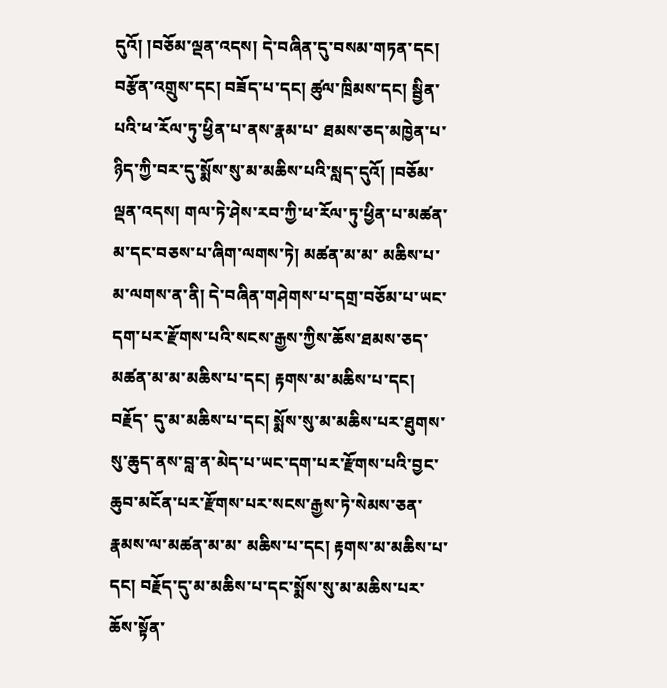དུའོ། །བཅོམ་ལྡན་འདས། དེ་བཞིན་དུ་བསམ་གཏན་དང། བརྩོན་འགྲུས་དང། བཟོད་པ་དང། ཚུལ་ཁྲིམས་དང། སྦྱིན་པའི་ཕ་རོལ་ཏུ་ཕྱིན་པ་ནས་རྣམ་པ་ ཐམས་ཅད་མཁྱེན་པ་ཉིད་ཀྱི་བར་དུ་སྨོས་སུ་མ་མཆིས་པའི་སླད་དུའོ། །བཅོམ་ལྡན་འདས། གལ་ཏེ་ཤེས་རབ་ཀྱི་ཕ་རོལ་ཏུ་ཕྱིན་པ་མཚན་མ་དང་བཅས་པ་ཞིག་ལགས་ཏེ། མཚན་མ་མ་ མཆིས་པ་མ་ལགས་ན་ནི། དེ་བཞིན་གཤེགས་པ་དགྲ་བཅོམ་པ་ཡང་དག་པར་རྫོགས་པའི་སངས་རྒྱས་ཀྱིས་ཆོས་ཐམས་ཅད་མཚན་མ་མ་མཆིས་པ་དང། རྟགས་མ་མཆིས་པ་དང། བརྗོད་ དུ་མ་མཆིས་པ་དང། སྨོས་སུ་མ་མཆིས་པར་ཐུགས་སུ་ཆུད་ནས་བླ་ན་མེད་པ་ཡང་དག་པར་རྫོགས་པའི་བྱང་ཆུབ་མངོན་པར་རྫོགས་པར་སངས་རྒྱས་ཏེ་སེམས་ཅན་རྣམས་ལ་མཚན་མ་མ་ མཆིས་པ་དང། རྟགས་མ་མཆིས་པ་དང། བརྗོད་དུ་མ་མཆིས་པ་དང་སྨོས་སུ་མ་མཆིས་པར་ཆོས་སྟོན་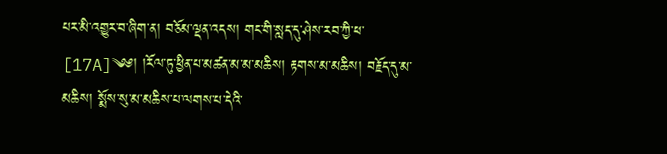པར་མི་འགྱུར་བ་ཞིག་ན། བཅོམ་ལྡན་འདས། གང་གི་སླད་དུ་ཤེས་རབ་ཀྱི་ཕ་ [17A]༄༅། །རོལ་ཏུ་ཕྱིན་པ་མཚན་མ་མ་མཆིས། རྟགས་མ་མཆིས། བརྗོད་དུ་མ་མཆིས། སྨོས་སུ་མ་མཆིས་པ་ལགས་པ་དེའི་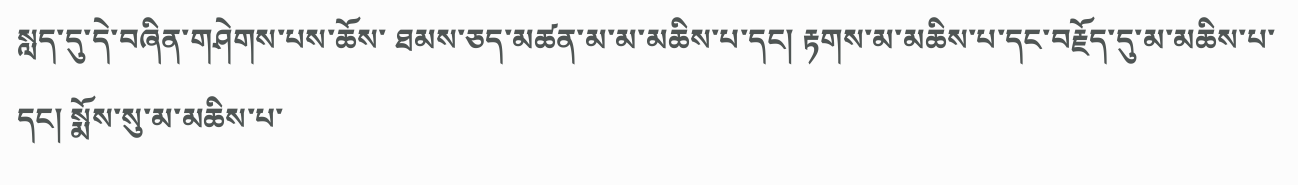སླད་དུ་དེ་བཞིན་གཤེགས་པས་ཆོས་ ཐམས་ཅད་མཚན་མ་མ་མཆིས་པ་དང། རྟགས་མ་མཆིས་པ་དང་བརྗོད་དུ་མ་མཆིས་པ་དང། སྨོས་སུ་མ་མཆིས་པ་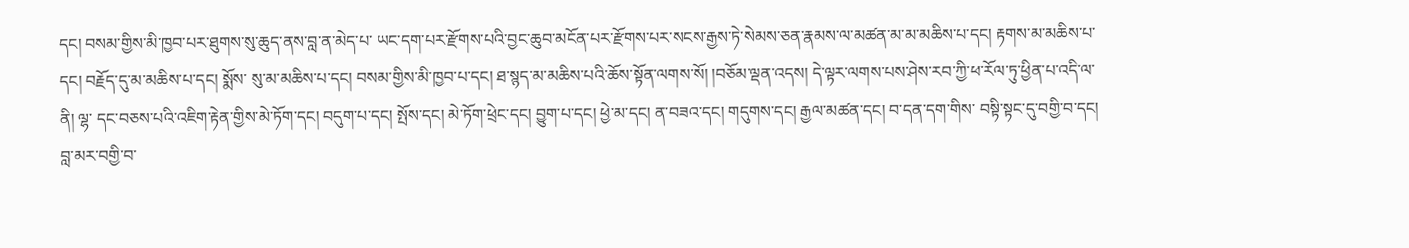དང། བསམ་གྱིས་མི་ཁྱབ་པར་ཐུགས་སུ་ཆུད་ནས་བླ་ན་མེད་པ་ ཡང་དག་པར་རྫོགས་པའི་བྱང་ཆུབ་མངོན་པར་རྫོགས་པར་སངས་རྒྱས་ཏེ་སེམས་ཅན་རྣམས་ལ་མཚན་མ་མ་མཆིས་པ་དང། རྟགས་མ་མཆིས་པ་དང། བརྗོད་དུ་མ་མཆིས་པ་དང། སྨོས་ སུ་མ་མཆིས་པ་དང། བསམ་གྱིས་མི་ཁྱབ་པ་དང། ཐ་སྙད་མ་མཆིས་པའི་ཆོས་སྟོན་ལགས་སོ། །བཅོམ་ལྡན་འདས། དེ་ལྟར་ལགས་པས་ཤེས་རབ་ཀྱི་ཕ་རོལ་ཏུ་ཕྱིན་པ་འདི་ལ་ནི། ལྷ་ དང་བཅས་པའི་འཇིག་རྟེན་གྱིས་མེ་ཏོག་དང། བདུག་པ་དང། སྤོས་དང། མེ་ཏོག་ཕྲེང་དང། བྱུག་པ་དང། ཕྱེ་མ་དང། ན་བཟའ་དང། གདུགས་དང། རྒྱལ་མཚན་དང། བ་དན་དག་གིས་ བསྟི་སྟང་དུ་བགྱི་བ་དང། བླ་མར་བགྱི་བ་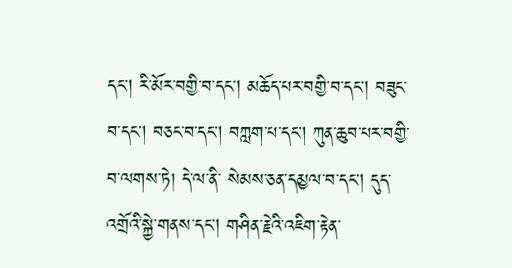དང། རི་མོར་བགྱི་བ་དང། མཆོད་པར་བགྱི་བ་དང། བཟུང་བ་དང། བཅང་བ་དང། བཀླག་པ་དང། ཀུན་ཆུབ་པར་བགྱི་བ་ལགས་ཏེ། དེ་ལ་ནི་ སེམས་ཅན་དམྱལ་བ་དང། དུད་འགྲོའི་སྐྱེ་གནས་དང། གཤིན་རྗེའི་འཇིག་རྟེན་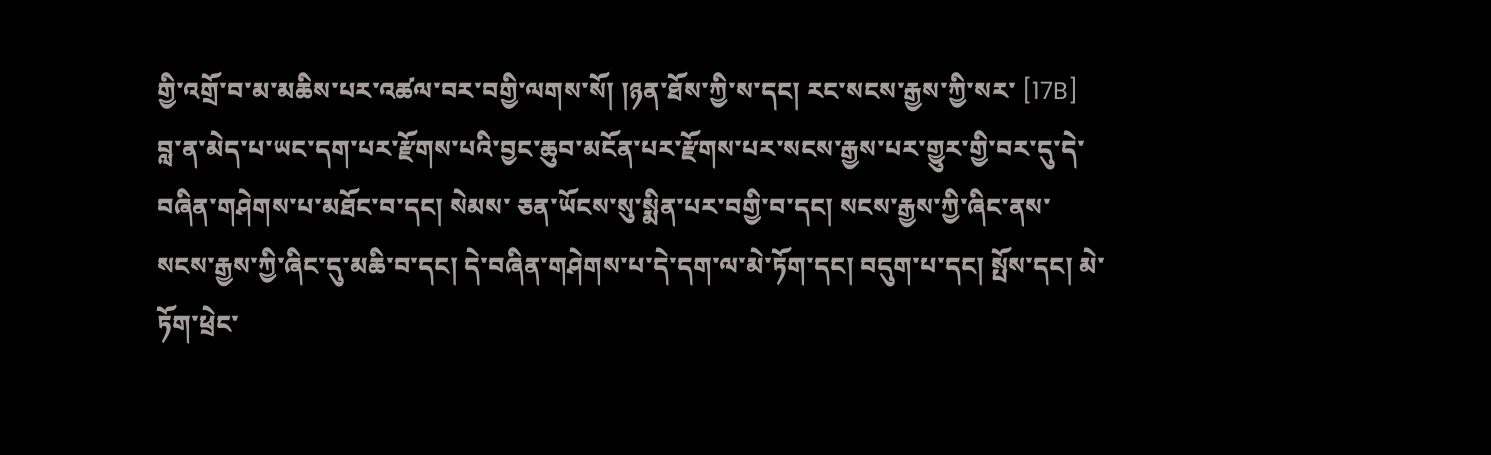གྱི་འགྲོ་བ་མ་མཆིས་པར་འཚལ་བར་བགྱི་ལགས་སོ། །ཉན་ཐོས་ཀྱི་ས་དང། རང་སངས་རྒྱས་ཀྱི་སར་ [17B] བླ་ན་མེད་པ་ཡང་དག་པར་རྫོགས་པའི་བྱང་ཆུབ་མངོན་པར་རྫོགས་པར་སངས་རྒྱས་པར་གྱུར་གྱི་བར་དུ་དེ་བཞིན་གཤེགས་པ་མཐོང་བ་དང། སེམས་ ཅན་ཡོངས་སུ་སྨིན་པར་བགྱི་བ་དང། སངས་རྒྱས་ཀྱི་ཞིང་ནས་སངས་རྒྱས་ཀྱི་ཞིང་དུ་མཆི་བ་དང། དེ་བཞིན་གཤེགས་པ་དེ་དག་ལ་མེ་ཏོག་དང། བདུག་པ་དང། སྤོས་དང། མེ་ཏོག་ཕྲེང་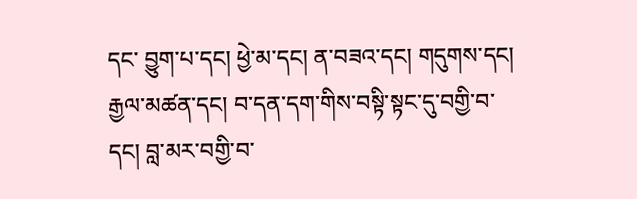དང་ བྱུག་པ་དང། ཕྱེ་མ་དང། ན་བཟའ་དང། གདུགས་དང། རྒྱལ་མཚན་དང། བ་དན་དག་གིས་བསྟི་སྟང་དུ་བགྱི་བ་དང། བླ་མར་བགྱི་བ་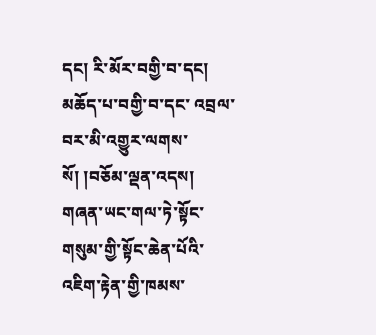དང། རི་མོར་བགྱི་བ་དང། མཆོད་པ་བགྱི་བ་དང་ འབྲལ་བར་མི་འགྱུར་ལགས་སོ། །བཅོམ་ལྡན་འདས། གཞན་ཡང་གལ་ཏེ་སྟོང་གསུམ་གྱི་སྟོང་ཆེན་པོའི་འཇིག་རྟེན་གྱི་ཁམས་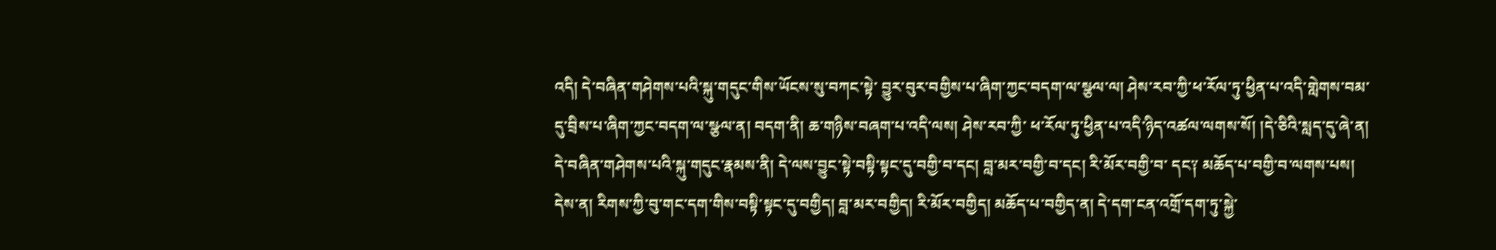འདི། དེ་བཞིན་གཤེགས་པའི་སྐུ་གདུང་གིས་ཡོངས་སུ་བཀང་སྟེ་ བྱུར་བུར་བགྱིས་པ་ཞིག་ཀྱང་བདག་ལ་སྩལ་ལ། ཤེས་རབ་ཀྱི་ཕ་རོལ་ཏུ་ཕྱིན་པ་འདི་གླེགས་བམ་དུ་བྲིས་པ་ཞིག་ཀྱང་བདག་ལ་སྩལ་ན། བདག་ནི། ཆ་གཉིས་བཞག་པ་འདི་ལས། ཤེས་རབ་ཀྱི་ ཕ་རོལ་ཏུ་ཕྱིན་པ་འདི་ཉིད་འཚལ་ལགས་སོ། །དེ་ཅིའི་སླད་དུ་ཞེ་ན། དེ་བཞིན་གཤེགས་པའི་སྐུ་གདུང་རྣམས་ནི། དེ་ལས་བྱུང་སྟེ་བསྟི་སྟང་དུ་བགྱི་བ་དང། བླ་མར་བགྱི་བ་དང། རི་མོར་བགྱི་བ་ དང༑ མཆོད་པ་བགྱི་བ་ལགས་པས། དེས་ན། རིགས་ཀྱི་བུ་གང་དག་གིས་བསྟི་སྟང་དུ་བགྱིད། བླ་མར་བགྱིད། རི་མོར་བགྱིད། མཆོད་པ་བགྱིད་ན། དེ་དག་ངན་འགྲོ་དག་ཏུ་སྐྱེ་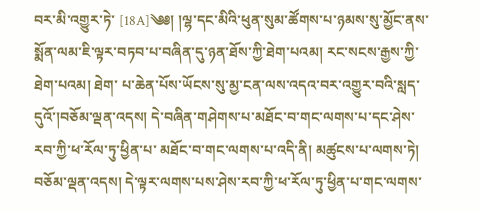བར་མི་འགྱུར་ཏེ་ [18A]༄༅། །ལྷ་དང་མིའི་ཕུན་སུམ་ཚོགས་པ་ཉམས་སུ་མྱོང་ནས་སྨོན་ལམ་ཇི་ལྟར་བཏབ་པ་བཞིན་དུ་ཉན་ཐོས་ཀྱི་ཐེག་པའམ། རང་སངས་རྒྱས་ཀྱི་ཐེག་པའམ། ཐེག་ པ་ཆེན་པོས་ཡོངས་སུ་མྱ་ངན་ལས་འདའ་བར་འགྱུར་བའི་སླད་དུའོ་།བཅོམ་ལྡན་འདས། དེ་བཞིན་གཤེགས་པ་མཐོང་བ་གང་ལགས་པ་དང་ཤེས་རབ་ཀྱི་ཕ་རོལ་ཏུ་ཕྱིན་པ་ མཐོང་བ་གང་ལགས་པ་འདི་ནི། མཚུངས་པ་ལགས་ཏེ། བཅོམ་ལྡན་འདས། དེ་ལྟར་ལགས་པས་ཤེས་རབ་ཀྱི་ཕ་རོལ་ཏུ་ཕྱིན་པ་གང་ལགས་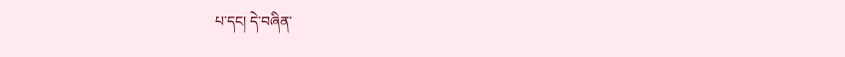པ་དང། དེ་བཞིན་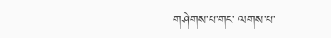གཤེགས་པ་གང་ ལགས་པ་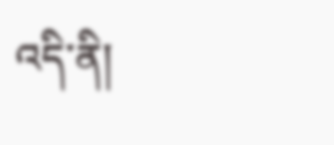འདི་ནི།